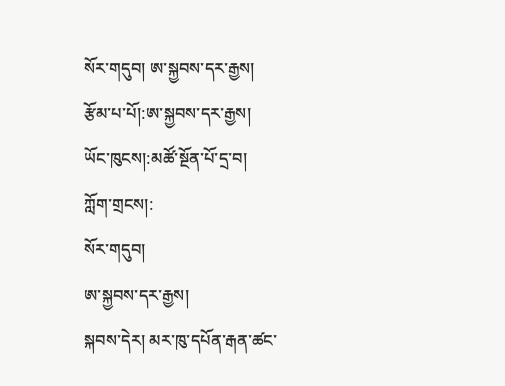སོར་གདུབ། ཨ་སྐྱབས་དར་རྒྱས།
རྩོམ་པ་པོ།:ཨ་སྐྱབས་དར་རྒྱས།
ཡོང་ཁུངས།:མཚོ་སྔོན་པོ་དྲ་བ།
ཀློག་གྲངས།:
སོར་གདུབ།
ཨ་སྐྱབས་དར་རྒྱས།
སྐབས་དེར། མར་ཁུ་དཔོན་རྒན་ཚང་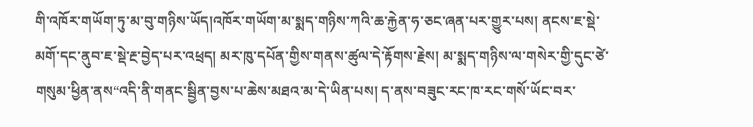གི་འཁོར་གཡོག་ཏུ་མ་བུ་གཉིས་ཡོད།འཁོར་གཡོག་མ་སྨད་གཉིས་ཀའི་ཆ་རྐྱེན་ཧ་ཅང་ཞན་པར་གྱུར་པས། ནངས་ཇ་སྡེ་མགོ་དང་ནུབ་ཇ་སྡེ་རྔ་བྱེད་པར་འཕྲད། མར་ཁུ་དཔོན་གྱིས་གནས་ཚུལ་དེ་རྟོགས་རྗེས། མ་སྨད་གཉིས་ལ་གསེར་གྱི་དུང་ཙེ་གསུམ་ཕྱིན་ནས“འདི་ནི་གནང་སྦྱིན་བྱས་པ་ཆེས་མཐའ་མ་དེ་ཡིན་པས། ད་ནས་བཟུང་རང་ཁ་རང་གསོ་ཡོང་བར་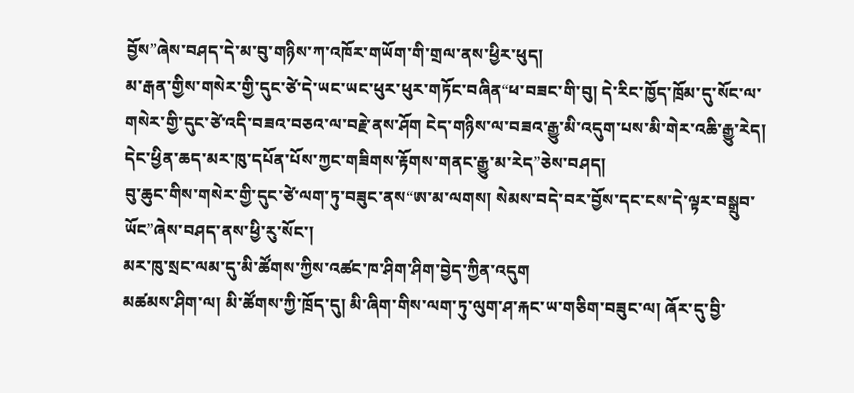བྱོས”ཞེས་བཤད་དེ་མ་བུ་གཉིས་ཀ་འཁོར་གཡོག་གི་གྲལ་ནས་ཕྱིར་ཕུད།
མ་རྒན་གྱིས་གསེར་གྱི་དུང་ཙེ་དེ་ཡང་ཡང་ཕུར་ཕུར་གཏོང་བཞིན“ཕ་བཟང་གི་བུ། དེ་རིང་ཁྱོད་ཁྲོམ་དུ་སོང་ལ་གསེར་གྱི་དུང་ཙེ་འདི་བཟའ་བཅའ་ལ་བརྗེ་ནས་ཤོག ངེད་གཉིས་ལ་བཟའ་རྒྱུ་མི་འདུག་པས་མི་གེར་འཆི་རྒྱུ་རེད། དེང་ཕྱིན་ཆད་མར་ཁུ་དཔོན་པོས་ཀྱང་གཟིགས་རྟོགས་གནང་རྒྱུ་མ་རེད”ཅེས་བཤད།
བུ་ཆུང་གིས་གསེར་གྱི་དུང་ཙེ་ལག་ཏུ་བཟུང་ནས“ཨ་མ་ལགས། སེམས་བདེ་བར་བྱོས་དང་ངས་དེ་ལྟར་བསྒྲུབ་ཡོང”ཞེས་བཤད་ནས་ཕྱི་རུ་སོང་།
མར་ཁུ་སྲང་ལམ་དུ་མི་ཚོགས་ཀྱིས་འཚང་ཁ་ཤིག་ཤིག་བྱེད་ཀྱིན་འདུག
མཚམས་ཤིག་ལ། མི་ཚོགས་ཀྱི་ཁྲོད་དུ། མི་ཞིག་གིས་ལག་ཏུ་ལུག་ཤ་རྐང་ཡ་གཅིག་བཟུང་ལ། ཞོར་དུ་བྱི་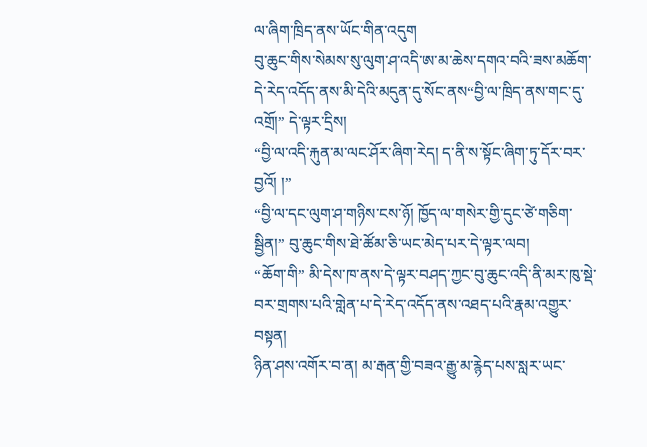ལ་ཞིག་ཁྲིད་ནས་ཡོང་གིན་འདུག
བུ་ཆུང་གིས་སེམས་སུ་ལུག་ཤ་འདི་ཨ་མ་ཆེས་དགའ་བའི་ཟས་མཆོག་དེ་རེད་འདོད་ནས་མི་དེའི་མདུན་དུ་སོང་ནས“བྱི་ལ་ཁྲིད་ནས་གང་དུ་འགྲོ།” དེ་ལྟར་དྲིས།
“བྱི་ལ་འདི་རྐུན་མ་ལང་ཤོར་ཞིག་རེད། ད་ནི་ས་སྟོང་ཞིག་ཏུ་དོར་བར་བྱའོ། །”
“བྱི་ལ་དང་ལུག་ཤ་གཉིས་ངས་ཉོ། ཁྱོད་ལ་གསེར་གྱི་དུང་ཙེ་གཅིག་སྦྱིན།” བུ་ཆུང་གིས་ཐེ་ཚོམ་ཅི་ཡང་མེད་པར་དེ་ལྟར་ལབ།
“ཆོག་གི” མི་དེས་ཁ་ནས་དེ་ལྟར་བཤད་ཀྱང་བུ་ཆུང་འདི་ནི་མར་ཁུ་སྡེ་བར་གྲགས་པའི་གླེན་པ་དེ་རེད་འདོད་ནས་འཐད་པའི་རྣམ་འགྱུར་བསྟན།
ཉིན་ཤས་འགོར་བ་ན། མ་རྒན་གྱི་བཟའ་རྒྱུ་མ་རྙེད་པས་སླར་ཡང་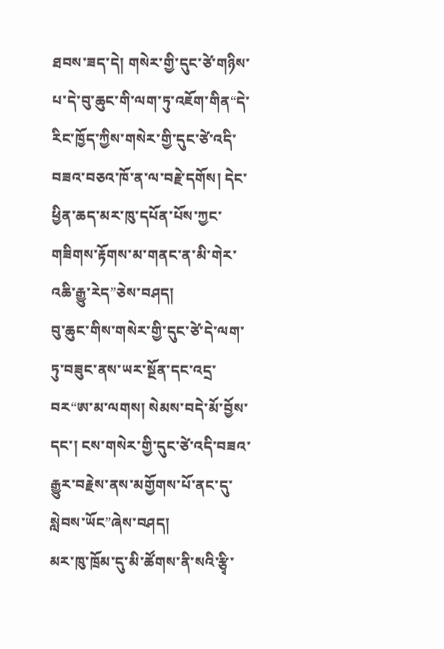ཐབས་ཟད་དེ། གསེར་གྱི་དུང་ཙེ་གཉིས་པ་དེ་བུ་ཆུང་གི་ལག་ཏུ་འཇོག་གིན“དེ་རིང་ཁྱོད་ཀྱིས་གསེར་གྱི་དུང་ཙེ་འདི་བཟའ་བཅའ་ཁོ་ན་ལ་བརྗེ་དགོས། དེང་ཕྱིན་ཆད་མར་ཁུ་དཔོན་པོས་ཀྱང་གཟིགས་རྟོགས་མ་གནང་ན་མི་གེར་འཆི་རྒྱུ་རེད”ཅེས་བཤད།
བུ་ཆུང་གིས་གསེར་གྱི་དུང་ཙེ་དེ་ལག་ཏུ་བཟུང་ནས་ཡར་སྔོན་དང་འདྲ་བར“ཨ་མ་ལགས། སེམས་བདེ་མོ་བྱོས་དང་། ངས་གསེར་གྱི་དུང་ཙེ་འདི་བཟའ་རྒྱུར་བརྗེས་ནས་མགྱོགས་པོ་ནང་དུ་སླེབས་ཡོང”ཞེས་བཤད།
མར་ཁུ་ཁྲོམ་དུ་མི་ཚོགས་ནི་སའི་རྩྭི་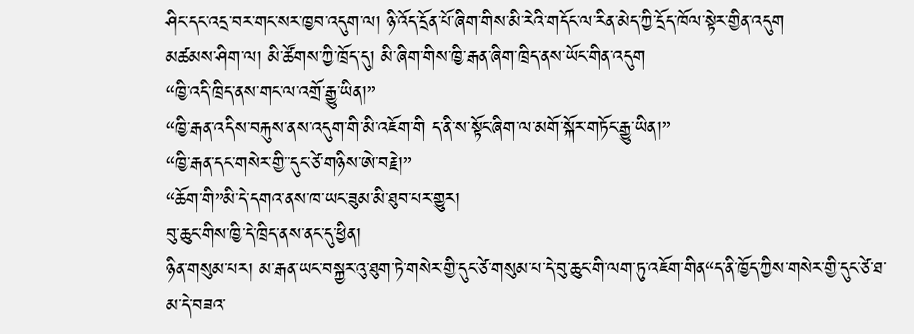ཤིང་དང་འདྲ་བར་གང་སར་ཁྱབ་འདུག་ལ། ཉི་འོད་དྲོན་པོ་ཞིག་གིས་མི་རེའི་གདོང་ལ་རིན་མེད་ཀྱི་དྲོད་ཁོལ་སྟེར་གྱིན་འདུག
མཚམས་ཤིག་ལ། མི་ཚོགས་ཀྱི་ཁྲོད་དུ། མི་ཞིག་གིས་ཁྱི་རྒན་ཞིག་ཁྲིད་ནས་ཡོང་གིན་འདུག
“ཁྱི་འདི་ཁྲིད་ནས་གང་ལ་འགྲོ་རྒྱུ་ཡིན།”
“ཁྱི་རྒན་འདིས་བརྐུས་ནས་འདུག་གི་མི་འཇོག་གི ད་ནི་ས་སྟོང་ཞིག་ལ་མགོ་སྐོར་གཏོང་རྒྱུ་ཡིན།”
“ཁྱི་རྒན་དང་གསེར་གྱི་་དུང་ཙེ་གཉིས་ཨེ་བརྗེ།”
“ཆོག་གི”མི་དེ་དགའ་ནས་ཁ་ཡང་ཟུམ་མི་ཐུབ་པར་གྱུར།
བུ་ཆུང་གིས་ཁྱི་དེ་ཁྲིད་ནས་ནང་དུ་ཕྱིན།
ཉིན་གསུམ་པར། མ་རྒན་ཡང་བསྐྱར་འུ་ཐུག་ཏེ་གསེར་གྱི་དུང་ཙེ་གསུམ་པ་དེ་བུ་ཆུང་གི་ལག་ཏུ་འཇོག་གིན“ད་ནི་ཁྱོད་ཀྱིས་གསེར་གྱི་དུང་ཙེ་ཐ་མ་དེ་བཟའ་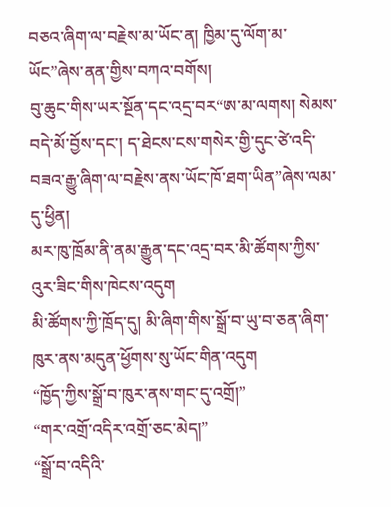བཅའ་ཞིག་ལ་བརྗེས་མ་ཡོང་ན། ཁྱིམ་དུ་ལོག་མ་ཡོང”ཞེས་ནན་གྱིས་བཀའ་བགོས།
བུ་ཆུང་གིས་ཡར་སྔོན་དང་འདྲ་བར“ཨ་མ་ལགས། སེམས་བདེ་མོ་བྱོས་དང་། ད་ཐེངས་ངས་གསེར་གྱི་དུང་ཙེ་འདི་བཟའ་རྒྱུ་ཞིག་ལ་བརྗེས་ནས་ཡོང་ཁོ་ཐག་ཡིན”ཞེས་ལམ་དུ་ཕྱིན།
མར་ཁུ་ཁྲོམ་ནི་ནམ་རྒྱུན་དང་འདྲ་བར་མི་ཚོགས་ཀྱིས་འུར་ཟིང་གིས་ཁེངས་འདུག
མི་ཚོགས་ཀྱི་ཁྲོད་དུ། མི་ཞིག་གིས་སྒྲོ་བ་ཡུ་བ་ཅན་ཞིག་ཁུར་ནས་མདུན་ཕྱོགས་སུ་ཡོང་གིན་འདུག
“ཁྱོད་ཀྱིས་སྒྲོ་བ་ཁུར་ནས་གང་དུ་འགྲོ།”
“གར་འགྲོ་འདིར་འགྲོ་ཅང་མེད།”
“སྒྲོ་བ་འདིའི་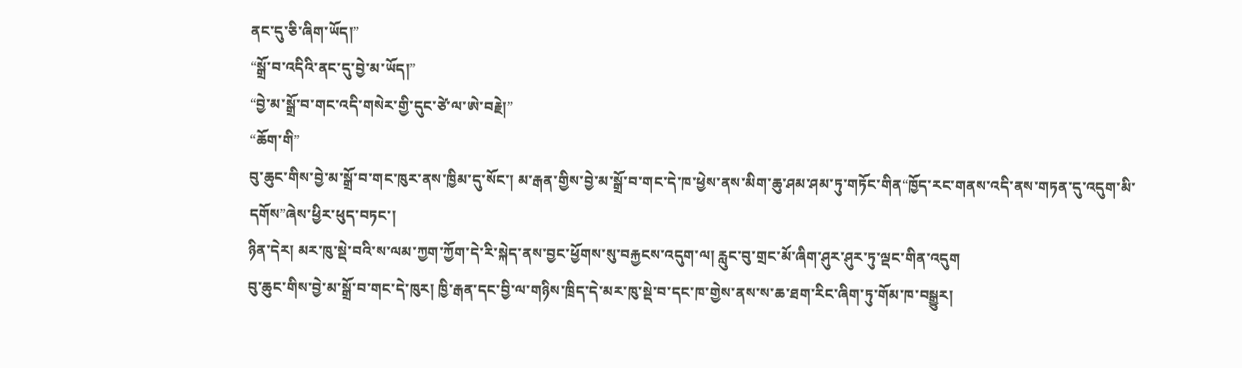ནང་དུ་ཅི་ཞིག་ཡོད།”
“སྒྲོ་བ་འདིའི་ནང་དུ་བྱེ་མ་ཡོད།”
“བྱེ་མ་སྒྲོ་བ་གང་འདི་གསེར་གྱི་དུང་ཙེ་ལ་ཨེ་བརྗེ།”
“ཆོག་གི”
བུ་ཆུང་གིས་བྱེ་མ་སྒྲོ་བ་གང་ཁུར་ནས་ཁྱིམ་དུ་སོང་། མ་རྒན་གྱིས་བྱེ་མ་སྒྲོ་བ་གང་དེ་ཁ་ཕྱེས་ནས་མིག་ཆུ་ཤམ་ཤམ་ཏུ་གཏོང་གིན“ཁྱོད་རང་གནས་འདི་ནས་གཏན་དུ་འདུག་མི་དགོས”ཞེས་ཕྱིར་ཕུད་བཏང་།
ཉིན་དེར། མར་ཁུ་སྡེ་བའི་ས་ལམ་ཀྱག་ཀྱོག་དེ་རི་སྐེད་ནས་བྱང་ཕྱོགས་སུ་བརྐྱངས་འདུག་ལ། རླུང་བུ་གྲང་མོ་ཞིག་ཤུར་ཤུར་ཏུ་ལྡང་གིན་འདུག
བུ་ཆུང་གིས་བྱེ་མ་སྒྲོ་བ་གང་དེ་ཁུར། ཁྱི་རྒན་དང་བྱི་ལ་གཉིས་ཁྲིད་དེ་མར་ཁུ་སྡེ་བ་དང་ཁ་གྱེས་ནས་ས་ཆ་ཐག་རིང་ཞིག་ཏུ་གོམ་ཁ་བསྒྱུར།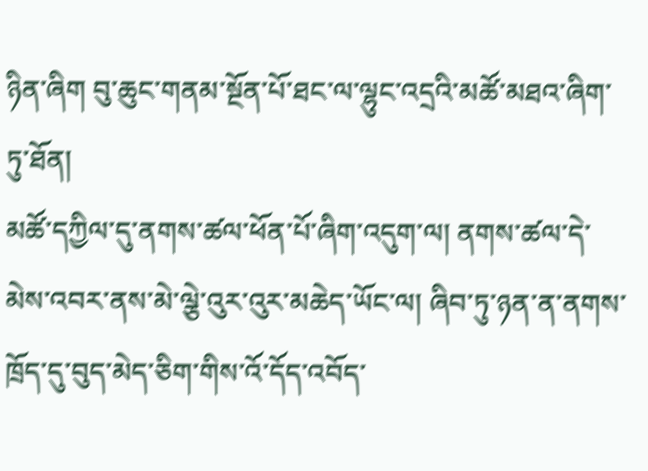ཉིན་ཞིག བུ་ཆུང་གནམ་སྔོན་པོ་ཐང་ལ་ལྷུང་འདྲའི་མཚོ་མཐའ་ཞིག་ཏུ་ཐོན།
མཚོ་དཀྱིལ་དུ་ནགས་ཚལ་ཕོན་པོ་ཞིག་འདུག་ལ། ནགས་ཚལ་དེ་མེས་འབར་ནས་མེ་ལྕེ་འུར་འུར་མཆེད་ཡོང་ལ། ཞིབ་ཏུ་ཉན་ན་ནགས་ཁྲོད་དུ་བུད་མེད་ཅིག་གིས་འོ་དོད་འབོད་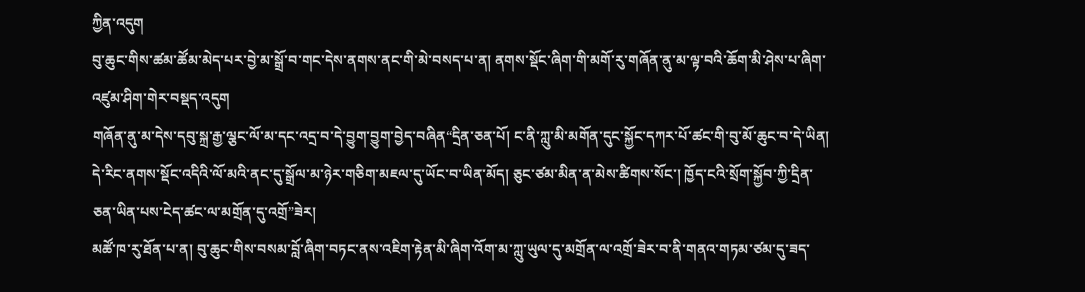ཀྱིན་འདུག
བུ་ཆུང་གིས་ཚམ་ཚོམ་མེད་པར་བྱེ་མ་སྒྲོ་བ་གང་དེས་ནགས་ནང་གི་མེ་བསད་པ་ན། ནགས་སྡོང་ཞིག་གི་མགོ་རུ་གཞོན་ནུ་མ་ལྟ་བའི་ཆོག་མི་ཤེས་པ་ཞིག་འཛུམ་ཤིག་གེར་བསྡད་འདུག
གཞོན་ནུ་མ་དེས་དབུ་སྐྲ་རྒྱ་ལྕང་ལོ་མ་དང་འདྲ་བ་དེ་བྱུག་བྱུག་བྱེད་བཞིན“དྲིན་ཅན་པོ། ང་ནི་ཀླུ་མི་མགོན་དུང་སྐྱོང་དཀར་པོ་ཚང་གི་བུ་མོ་ཆུང་བ་དེ་ཡིན། དེ་རིང་ནགས་སྡོང་འདིའི་ལོ་མའི་ནང་དུ་སྒྲོལ་མ་ཉེར་གཅིག་མཇལ་དུ་ཡོང་བ་ཡིན་མོད། ཅུང་ཙམ་མིན་ན་མེས་ཚིགས་སོང་། ཁྱོད་ངའི་སྲོག་སྐྱོབ་ཀྱི་དྲིན་ཅན་ཡིན་པས་ངེད་ཚང་ལ་མགྲོན་དུ་འགྲོ”ཟེར།
མཚོ་ཁ་རུ་ཐོན་པ་ན། བུ་ཆུང་གིས་བསམ་བློ་ཞིག་བཏང་ནས་འཇིག་རྟེན་མི་ཞིག་འོག་མ་ཀླུ་ཡུལ་དུ་མགྲོན་ལ་འགྲོ་ཟེར་བ་ནི་གནའ་གཏམ་ཙམ་དུ་ཟད་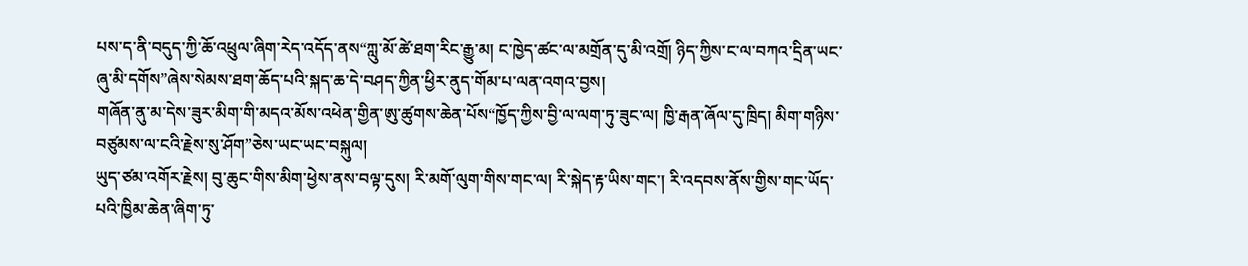པས་ད་ནི་བདུད་ཀྱི་ཆོ་འཕྲུལ་ཞིག་རེད་འདོད་ནས“ཀླུ་མོ་ཚེ་ཐག་རིང་རྒྱུ་མ། ང་ཁྱེད་ཚང་ལ་མགྲོན་དུ་མི་འགྲོ། ཉིད་ཀྱིས་ང་ལ་བཀའ་དྲིན་ཡང་ཞུ་མི་དགོས”ཞེས་སེམས་ཐག་ཆོད་པའི་སྐད་ཆ་དེ་བཤད་ཀྱིན་ཕྱིར་ནུད་གོམ་པ་ལན་འགའ་བྱས།
གཞོན་ནུ་མ་དེས་ཟུར་མིག་གི་མདའ་མོས་འཕེན་གྱིན་ཨུ་ཚུགས་ཆེན་པོས“ཁྱོད་ཀྱིས་བྱི་ལ་ལག་ཏུ་ཟུང་ལ། ཁྱི་རྒན་ཞོལ་དུ་ཁྲིད། མིག་གཉིས་བཙུམས་ལ་ངའི་རྗེས་སུ་ཤོག”ཅེས་ཡང་ཡང་བསྐུལ།
ཡུད་ཙམ་འགོར་རྗེས། བུ་ཆུང་གིས་མིག་ཕྱེས་ནས་བལྟ་དུས། རི་མགོ་ལུག་གིས་གང་ལ། རི་སྐེད་རྟ་ཡིས་གང་། རི་འདབས་ནོས་གྱིས་གང་ཡོད་པའི་ཁྱིམ་ཆེན་ཞིག་ཏུ་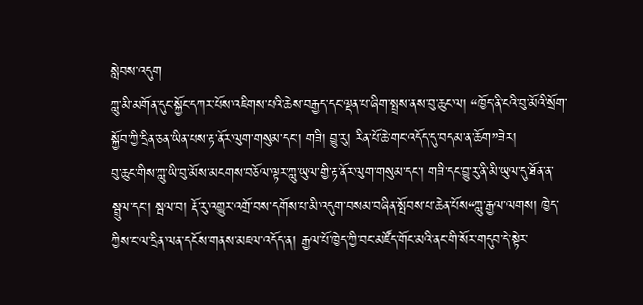སླེབས་འདུག
ཀླུ་མི་མགོན་དུང་སྐྱོང་དཀར་པོས་འཇིགས་པའི་ཆེས་བརྒྱད་དང་ལྡན་པ་ཞིག་སྤྲས་ནས་བུ་ཆུང་ལ། “ཁྱོད་ནི་ངའི་བུ་མོའི་སྲོག་སྐྱོབ་ཀྱི་དྲིན་ཅན་ཡིན་པས་རྟ་ནོར་ལུག་གསུམ་དང་། གཟི། བྱུ་རུ། རིན་པོ་ཆེ་གང་འདོད་དུ་བདམ་ན་ཆོག”ཟེར།
བུ་ཆུང་གིས་ཀླུ་ཡི་བུ་མོས་མངགས་བཅོལ་ལྟར་ཀླུ་ཡུལ་གྱི་རྟ་ནོར་ལུག་གསུམ་དང་། གཟི་དང་བྱུ་རུ་ནི་མི་ཡུལ་དུ་ཐོན་ན་སྦྲུལ་དང་། སྦལ་བ། རྡོ་རུ་འགྱུར་འགྲོ་བས་དགོས་པ་མི་འདུག་བསམ་བཞིན་སྤོབས་པ་ཆེན་པོས“ཀླུ་རྒྱལ་ལགས། ཁྱེད་ཀྱིས་ང་ལ་དྲིན་ལན་དངོས་གནས་མཇལ་འདོད་ན། རྒྱལ་པོ་ཁྱེད་ཀྱི་བང་མཛོད་གོང་མའི་ནང་གི་སོར་གདུབ་དེ་སྟེར་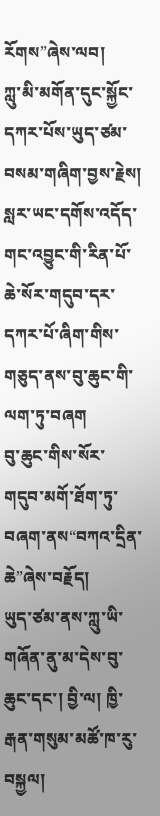རོགས”ཞེས་ལབ།
ཀླུ་མི་མགོན་དུང་སྐྱོང་དཀར་པོས་ཡུད་ཙམ་བསམ་གཞིག་བྱས་རྗེས། སླར་ཡང་དགོས་འདོད་གང་འབྱུང་གི་རིན་པོ་ཆེ་སོར་གདུབ་དར་དཀར་པོ་ཞིག་གིས་གཅུད་ནས་བུ་ཆུང་གི་ལག་ཏུ་བཞག
བུ་ཆུང་གིས་སོར་གདུབ་མགོ་ཐོག་ཏུ་བཞག་ནས“བཀའ་དྲིན་ཆེ”ཞེས་བརྗོད།
ཡུད་ཙམ་ནས་ཀླུ་ཡི་གཞོན་ནུ་མ་དེས་བུ་ཆུང་དང་། བྱི་ལ། ཁྱི་རྒན་གསུམ་མཚོ་ཁ་རུ་བསྐྱལ།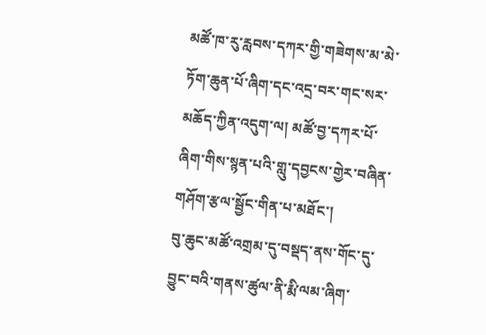མཚོ་ཁ་རུ་རླབས་དཀར་གྱི་གཟེགས་མ་མེ་ཏོག་ཆུན་པོ་ཞིག་དང་འདྲ་བར་གང་སར་མཆོད་ཀྱིན་འདུག་ལ། མཚོ་བྱ་དཀར་པོ་ཞིག་གིས་སྙན་པའི་གླུ་དབྱངས་གྱེར་བཞིན་གཤོག་རྩལ་སྦྱོང་གིན་པ་མཐོང་།
བུ་ཆུང་མཚོ་འགྲམ་དུ་བསྡད་ནས་གོང་དུ་བྱུང་བའི་གནས་ཚུལ་ནི་རྨི་ལམ་ཞིག་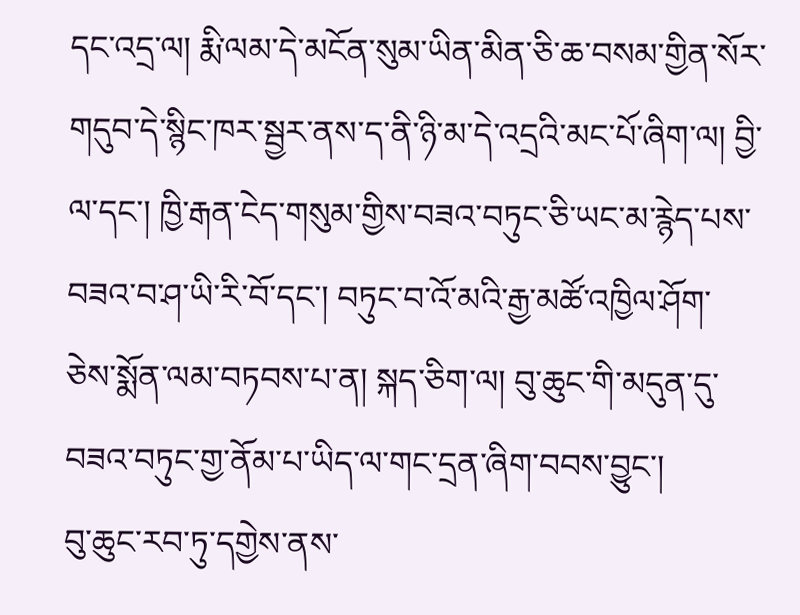དང་འདྲ་ལ། རྨི་ལམ་དེ་མངོན་སུམ་ཡིན་མིན་ཅི་ཆ་བསམ་གྱིན་སོར་གདུབ་དེ་སྙིང་ཁར་སྦྱར་ནས་ད་ནི་ཉི་མ་དེ་འདྲའི་མང་པོ་ཞིག་ལ། བྱི་ལ་དང་། ཁྱི་རྒན་ངེད་གསུམ་གྱིས་བཟའ་བཏུང་ཅི་ཡང་མ་རྙེད་པས་བཟའ་བ་ཤ་ཡི་རི་བོ་དང་། བཏུང་བ་འོ་མའི་རྒྱ་མཚོ་འཁྱིལ་ཤོག་ཅེས་སྨོན་ལམ་བཏབས་པ་ན། སྐད་ཅིག་ལ། བུ་ཆུང་གི་མདུན་དུ་བཟའ་བཏུང་གྱ་ནོམ་པ་ཡིད་ལ་གང་དྲན་ཞིག་བབས་བྱུང་།
བུ་ཆུང་རབ་ཏུ་དགྱེས་ནས་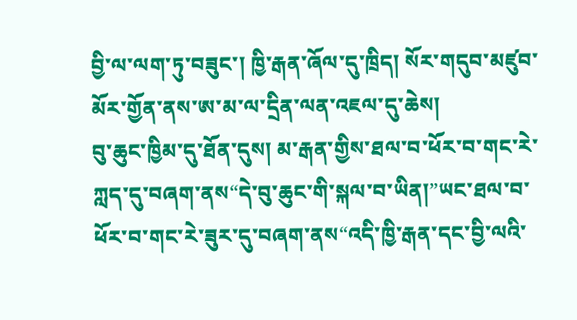བྱི་ལ་ལག་ཏུ་བཟུང་། ཁྱི་རྒན་ཞོལ་དུ་ཁྲིད། སོར་གདུབ་མཛུབ་མོར་གྱོན་ནས་ཨ་མ་ལ་དྲིན་ལན་འཇལ་དུ་ཆེས།
བུ་ཆུང་ཁྱིམ་དུ་ཐོན་དུས། མ་རྒན་གྱིས་ཐལ་བ་ཕོར་བ་གང་རེ་ཀླད་དུ་བཞག་ནས“དེ་བུ་ཆུང་གི་སྐལ་བ་ཡིན།”ཡང་ཐལ་བ་ཕོར་བ་གང་རེ་ཟུར་དུ་བཞག་ནས“འདི་ཁྱི་རྒན་དང་བྱི་ལའི་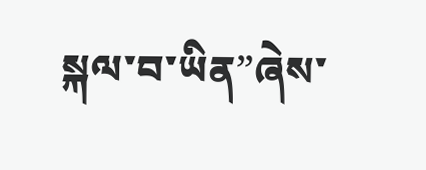སྐལ་བ་ཡིན”ཞེས་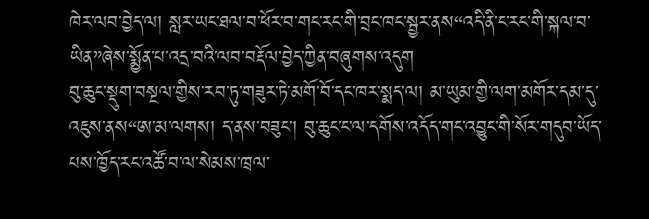ཁེར་ལབ་བྱེད་ལ། སླར་ཡང་ཐལ་བ་ཕོར་བ་གང་རང་གི་བྲང་ཁང་སྦྱར་ནས“འདི་ནི་ང་རང་གི་སྐལ་བ་ཡིན”ཞེས་སྨྱོན་པ་འདྲ་བའི་ལབ་བརྡོལ་བྱེད་ཀྱིན་བཞུགས་འདུག
བུ་ཆུང་སྡུག་བསྔལ་གྱིས་རབ་ཏུ་གཟུར་ཏེ་མགོ་བོ་དང་ཁར་སྨད་ལ། མ་ཡུམ་གྱི་ལག་མགོར་དམ་དུ་འཇུས་ནས“ཨ་མ་ལགས། ད་ནས་བཟུང་། བུ་ཆུང་ང་ལ་དགོས་འདོད་གང་འབྱུང་གི་སོར་གདུབ་ཡོད་པས་ཁྱོད་རང་འཚོ་བ་ལ་སེམས་ཁྲལ་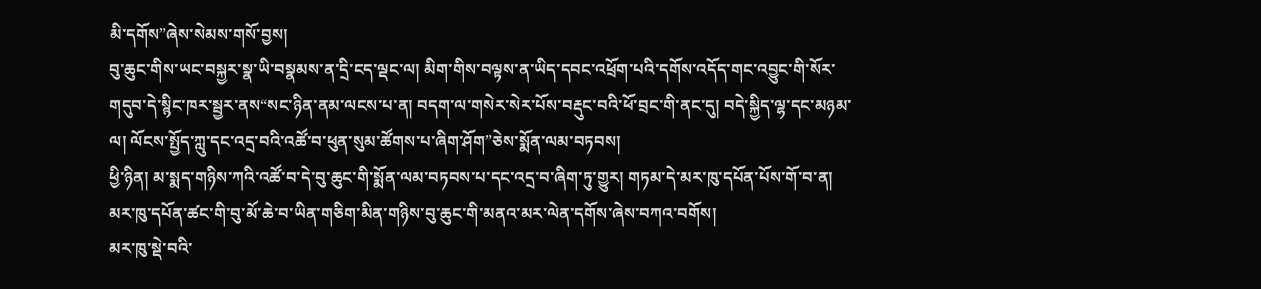མི་དགོས”ཞེས་སེམས་གསོ་བྱས།
བུ་ཆུང་གིས་ཡང་བསྐྱར་སྣ་ཡི་བསྣམས་ན་དྲི་ངད་ལྡང་ལ། མིག་གིས་བལྟས་ན་ཡིད་དབང་འཕྲོག་པའི་དགོས་འདོད་གང་འབྱུང་གི་སོར་གདུབ་དེ་སྙིང་ཁར་སྦྱར་ནས“སང་ཉིན་ནམ་ལངས་པ་ན། བདག་ལ་གསེར་སེར་པོས་བརྡུང་བའི་ཕོ་བྲང་གི་ནང་དུ། བདེ་སྐྱིད་ལྷ་དང་མཉམ་ལ། ལོངས་སྤྱོད་ཀླུ་དང་འདྲ་བའི་འཚོ་བ་ཕུན་སུམ་ཚོགས་པ་ཞིག་ཤོག”ཅེས་སྨོན་ལམ་བཏབས།
ཕྱི་ཉིན། མ་སྨད་གཉིས་ཀའི་འཚོ་བ་དེ་བུ་ཆུང་གི་སྨོན་ལམ་བཏབས་པ་དང་འདྲ་བ་ཞིག་ཏུ་གྱུར། གཏམ་དེ་མར་ཁུ་དཔོན་པོས་གོ་བ་ན། མར་ཁུ་དཔོན་ཚང་གི་བུ་མོ་ཆེ་བ་ཡིན་གཅིག་མིན་གཉིས་བུ་ཆུང་གི་མནའ་མར་ལེན་དགོས་ཞེས་བཀའ་བགོས།
མར་ཁུ་སྡེ་བའི་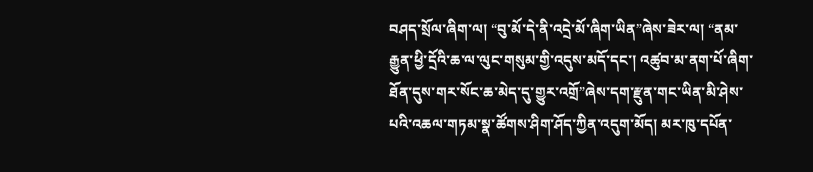བཤད་སྲོལ་ཞིག་ལ། “བུ་མོ་དེ་ནི་འདྲེ་མོ་ཞིག་ཡིན”ཞེས་ཟེར་ལ། “ནམ་རྒྱུན་ཕྱི་དྲོའི་ཆ་ལ་ལུང་གསུམ་གྱི་འདུས་མདོ་དང་། འཚུབ་མ་ནག་པོ་ཞིག་ཐོན་དུས་གར་སོང་ཆ་མེད་དུ་གྱུར་འགྲོ”ཞེས་དག་རྫུན་གང་ཡིན་མི་ཤེས་པའི་འཆལ་གཏམ་སྣ་ཚོགས་ཤིག་ཤོད་ཀྱིན་འདུག་མོད། མར་ཁུ་དཔོན་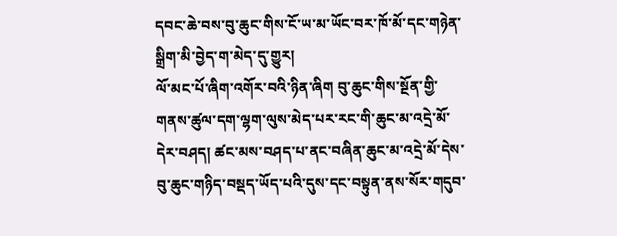དབང་ཆེ་བས་བུ་ཆུང་གིས་ངོ་ཡ་མ་ཡོང་བར་ཁོ་མོ་དང་གཉེན་སྒྲིག་མི་བྱེད་ག་མེད་དུ་གྱུར།
ལོ་མང་པོ་ཞིག་འགོར་བའི་ཉིན་ཞིག བུ་ཆུང་གིས་སྔོན་གྱི་གནས་ཚུལ་དག་ལྷག་ལུས་མེད་པར་རང་གི་ཆུང་མ་འདྲེ་མོ་དེར་བཤད། ཚང་མས་བཤད་པ་ནང་བཞིན་ཆུང་མ་འདྲེ་མོ་དེས་བུ་ཆུང་གཉིད་བསྡད་ཡོད་པའི་དུས་དང་བསྟུན་ནས་སོར་གདུབ་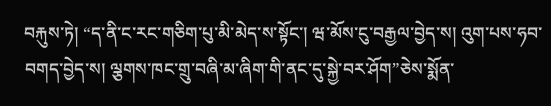བརྐུས་ཏེ། “ད་ནི་ང་རང་གཅིག་པུ་མི་མེད་ས་སྟོང་། ཝ་མོས་ངུ་བརྒྱལ་བྱེད་ས། འུག་པས་ཧབ་བགད་བྱེད་ས། ལྕགས་ཁང་གྲུ་བཞི་མ་ཞིག་གི་ནང་དུ་སྐྱེ་བར་ཤོག”ཅེས་སྨོན་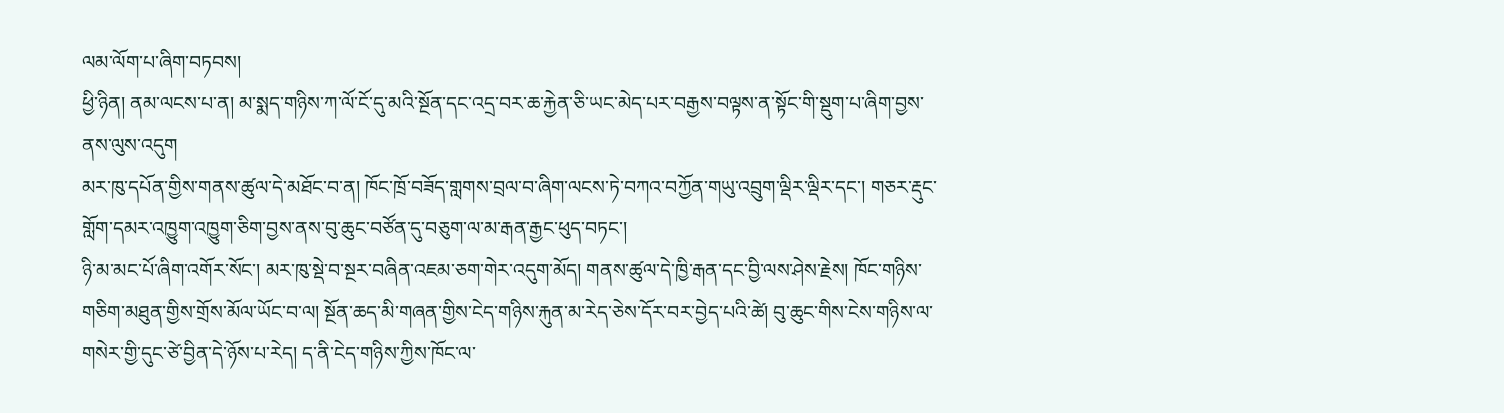ལམ་ལོག་པ་ཞིག་བཏབས།
ཕྱི་ཉིན། ནམ་ལངས་པ་ན། མ་སྨད་གཉིས་ཀ་ལོ་ངོ་དུ་མའི་སྔོན་དང་འདྲ་བར་ཆ་རྐྱེན་ཅི་ཡང་མེད་པར་བརྒྱས་བལྟས་ན་སྟོང་གི་སྡུག་པ་ཞིག་བྱས་ནས་ལུས་འདུག
མར་ཁུ་དཔོན་གྱིས་གནས་ཚུལ་དེ་མཐོང་བ་ན། ཁོང་ཁྲོ་བཟོད་གླགས་བྲལ་བ་ཞིག་ལངས་ཏེ་བཀའ་བཀྱོན་གཡུ་འབྲུག་ལྡིར་ལྡིར་དང་། གཅར་རྡུང་གློག་དམར་འཁྱུག་འཁྱུག་ཅིག་བྱས་ནས་བུ་ཆུང་བཙོན་དུ་བཅུག་ལ་མ་རྒན་རྒྱང་ཕུད་བཏང་།
ཉི་མ་མང་པོ་ཞིག་འགོར་སོང་། མར་ཁུ་སྡེ་བ་སྔར་བཞིན་འཇམ་ཅག་གེར་འདུག་མོད། གནས་ཚུལ་དེ་ཁྱི་རྒན་དང་བྱི་ལས་ཤེས་རྗེས། ཁོང་གཉིས་གཅིག་མཐུན་གྱིས་གྲོས་མོལ་ཡོང་བ་ལ། སྔོན་ཆད་མི་གཞན་གྱིས་ངེད་གཉིས་རྐུན་མ་རེད་ཅེས་དོར་བར་བྱེད་པའི་ཚེ། བུ་ཆུང་གིས་ངེས་གཉིས་ལ་གསེར་གྱི་དུང་ཙེ་བྱིན་དེ་ཉོས་པ་རེད། ད་ནི་ངེད་གཉིས་ཀྱིས་ཁོང་ལ་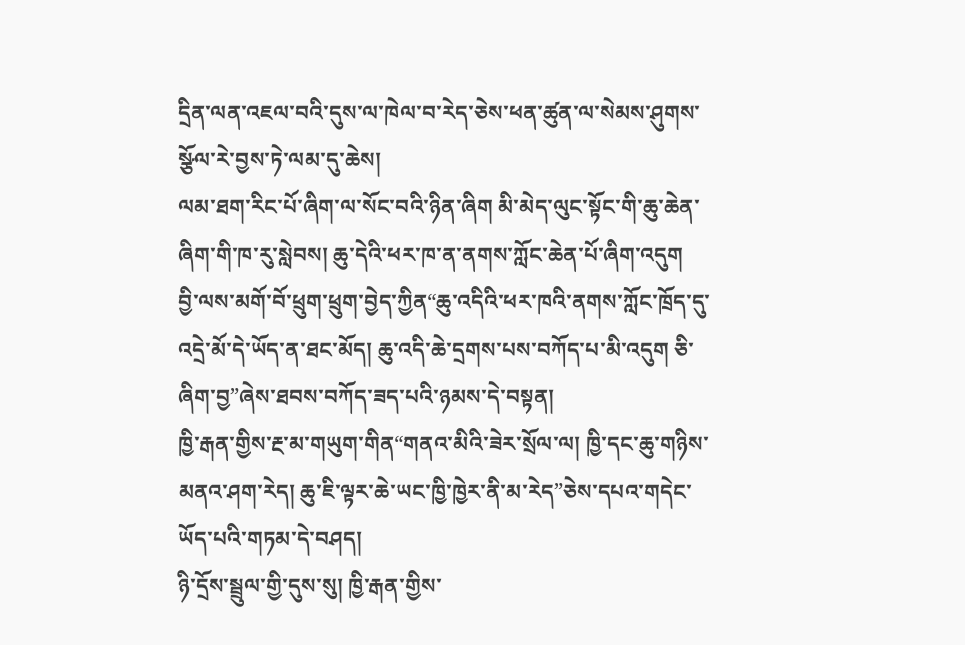དྲིན་ལན་འཇལ་བའི་དུས་ལ་ཁེལ་བ་རེད་ཅེས་ཕན་ཚུན་ལ་སེམས་ཤུགས་སྩོལ་རེ་བྱས་ཏེ་ལམ་དུ་ཆེས།
ལམ་ཐག་རིང་པོ་ཞིག་ལ་སོང་བའི་ཉིན་ཞིག མི་མེད་ལུང་སྟོང་གི་ཆུ་ཆེན་ཞིག་གི་ཁ་རུ་སླེབས། ཆུ་དེའི་ཕར་ཁ་ན་ནགས་ཀློང་ཆེན་པོ་ཞིག་འདུག
བྱི་ལས་མགོ་བོ་ཕྲུག་ཕྲུག་བྱེད་ཀྱིན“ཆུ་འདིའི་ཕར་ཁའི་ནགས་ཀློང་ཁྲོད་དུ་འདྲེ་མོ་དེ་ཡོད་ན་ཐང་མོད། ཆུ་འདི་ཆེ་དྲགས་པས་བཀོད་པ་མི་འདུག ཅི་ཞིག་བྱ”ཞེས་ཐབས་བཀོད་ཟད་པའི་ཉམས་དེ་བསྟན།
ཁྱི་རྒན་གྱིས་རྔ་མ་གཡུག་གིན“གནའ་མིའི་ཟེར་སྲོལ་ལ། ཁྱི་དང་ཆུ་གཉིས་མནའ་ཤག་རེད། ཆུ་ཇི་ལྟར་ཆེ་ཡང་ཁྱི་ཁྱེར་ནི་མ་རེད”ཅེས་དཔའ་གདེང་ཡོད་པའི་གཏམ་དེ་བཤད།
ཉི་དྲོས་སྦྲུལ་གྱི་དུས་སུ། ཁྱི་རྒན་གྱིས་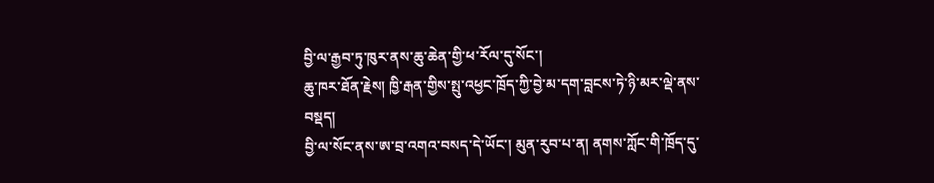བྱི་ལ་རྒྱབ་ཏུ་ཁུར་ནས་ཆུ་ཆེན་གྱི་ཕ་རོལ་དུ་སོང་།
ཆུ་ཁར་ཐོན་རྗེས། ཁྱི་རྒན་གྱིས་སྤུ་འཕྱང་ཁྲོད་ཀྱི་བྱེ་མ་དག་བླངས་ཏེ་ཉི་མར་ལྡེ་ནས་བསྡད།
བྱི་ལ་སོང་ནས་ཨ་བྲ་འགའ་བསད་དེ་ཡོང་། མུན་རུབ་པ་ན། ནགས་ཀློང་གི་ཁྲོད་དུ་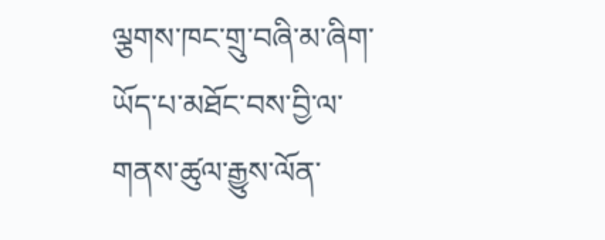ལྕགས་ཁང་གྲུ་བཞི་མ་ཞིག་ཡོད་པ་མཐོང་བས་བྱི་ལ་གནས་ཚུལ་རྒྱུས་ལོན་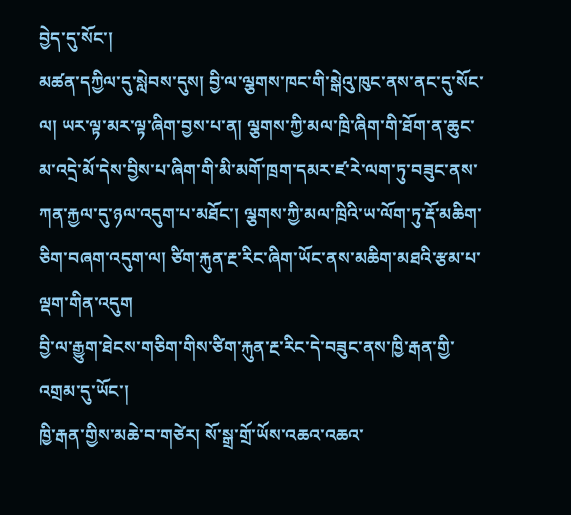བྱེད་དུ་སོང་།
མཚན་དཀྱིལ་དུ་སླེབས་དུས། བྱི་ལ་ལྕགས་ཁང་གི་སྒེའུ་ཁུང་ནས་ནང་དུ་སོང་ལ། ཡར་ལྟ་མར་ལྟ་ཞིག་བྱས་པ་ན། ལྕགས་ཀྱི་མལ་ཁྲི་ཞིག་གི་ཐོག་ན་ཆུང་མ་འདྲེ་མོ་དེས་བྱིས་པ་ཞིག་གི་མི་མགོ་ཁྲག་དམར་ཛ་རེ་ལག་ཏུ་བཟུང་ནས་ཀན་རྐྱལ་དུ་ཉལ་འདུག་པ་མཐོང་། ལྕགས་ཀྱི་མལ་ཁྲིའི་ཡ་ལོག་ཏུ་རྡོ་མཆིག་ཅིག་བཞག་འདུག་ལ། ཙིག་རྐུན་རྔ་རིང་ཞིག་ཡོང་ནས་མཆིག་མཐའི་རྩམ་པ་ལྡག་གིན་འདུག
བྱི་ལ་རྒྱུག་ཐེངས་གཅིག་གིས་ཙིག་རྐུན་རྔ་རིང་དེ་བཟུང་ནས་ཁྱི་རྒན་གྱི་འགྲམ་དུ་ཡོང་།
ཁྱི་རྒན་གྱིས་མཆེ་བ་གཙེར། སོ་སྒྲ་གྲོ་ཡོས་འཆའ་འཆའ་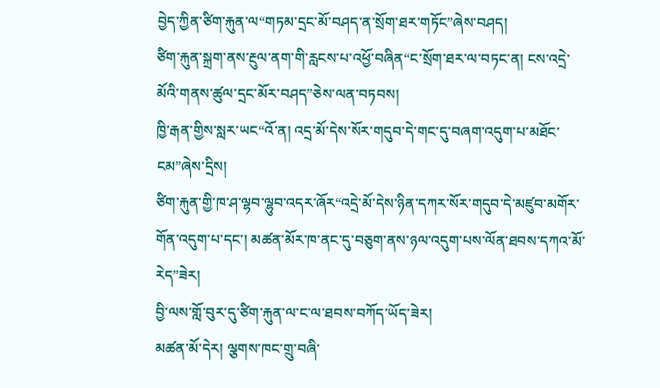བྱེད་ཀྱིན་ཙིག་རྐུན་ལ“གཏམ་དྲང་མོ་བཤད་ན་སྲོག་ཐར་གཏོང”ཞེས་བཤད།
ཙིག་རྐུན་སྐྲག་ནས་རྔུལ་ནག་གི་རླངས་པ་འཕྱོ་བཞིན“ང་སྲོག་ཐར་ལ་བཏང་ན། ངས་འདྲེ་མོའི་གནས་ཚུལ་དྲང་མོར་བཤད”ཅེས་ལན་བཏབས།
ཁྱི་རྒན་གྱིས་སླར་ཡང“འོ་ན། འདྲ་མོ་དེས་སོར་གདུབ་དེ་གང་དུ་བཞག་འདུག་པ་མཐོང་ངམ”ཞེས་དྲིས།
ཙིག་རྐུན་གྱི་ཁ་ཤ་ལྷབ་ལྷུབ་འདར་ཞོར“འདྲེ་མོ་དེས་ཉིན་དཀར་སོར་གདུབ་དེ་མཛུབ་མགོར་གོན་འདུག་པ་དང་། མཚན་མོར་ཁ་ནང་དུ་བཅུག་ནས་ཉལ་འདུག་པས་ལོན་ཐབས་དཀའ་མོ་རེད”ཟེར།
བྱི་ལས་གློ་བུར་དུ་ཙིག་རྐུན་ལ་ང་ལ་ཐབས་བཀོད་ཡོད་ཟེར།
མཚན་མོ་དེར། ལྕགས་ཁང་གྲུ་བཞི་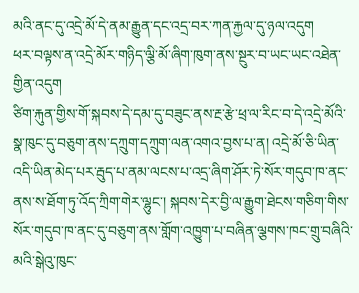མའི་ནང་དུ་འདྲེ་མོ་དེ་ནམ་རྒྱུན་དང་འདྲ་བར་ཀན་རྐྱལ་དུ་ཉལ་འདུག
ཕར་བལྟས་ན་འདྲེ་མོར་གཉིད་ལྕི་མོ་ཞིག་ཁུག་ནས་སྔུར་བ་ཡང་ཡང་འཐེན་གྱིན་འདུག
ཙིག་རྐུན་གྱིས་གོ་སྐབས་དེ་དམ་དུ་བཟུང་ནས་རྔ་རྩེ་ཕྲ་ལ་རིང་བ་དེ་འདྲེ་མོའི་སྣ་ཁུང་དུ་བཅུག་ནས་དཀྲུག་དཀྲུག་ལན་འགའ་བྱས་པ་ན། འདྲེ་མོ་ཅི་ཡིན་འདི་ཡིན་མེད་པར་རྦུད་པ་ནམ་ལངས་པ་འདྲ་ཞིག་ཤོར་ཏེ་སོར་གདུབ་ཁ་ནང་ནས་ས་ཐོག་ཏུ་འོད་ཀྲིག་གེར་ལྷུང་། སྐབས་དེར་བྱི་ལ་རྒྱུག་ཐེངས་གཅིག་གིས་སོར་གདུབ་ཁ་ནང་དུ་བཅུག་ནས་གློག་འཁྱུག་པ་བཞིན་ལྕགས་ཁང་གྲུ་བཞིའི་མའི་སྒེའུ་ཁུང་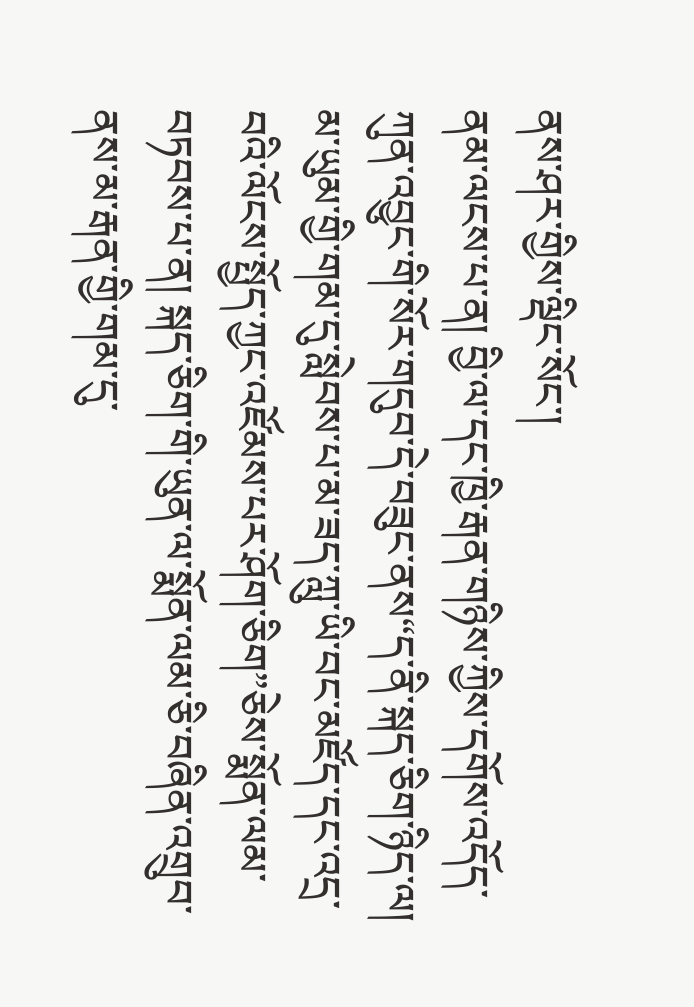ནས་ཤར་གྱིས་ལྡིང་སོང་།
ནམ་ལངས་པ་ན། བྱི་ལ་དང་ཁྱི་རྒན་གཉིས་ཀྱིས་དགོས་འདོད་ཀུན་འབྱུང་གི་སོར་གདུབ་དེ་བཟུང་ནས“ད་ནི་སྐད་ཅིག་ཉིད་ལ། མ་ཡུམ་གྱི་གམ་དུ་སླེབས་པ་མ་ཟད་ཀླུ་ཡི་བང་མཛོད་དང་འདྲ་བའི་ལོངས་སྤྱོད་ཀྱང་འཛོམས་པར་ཤོག་ཅིག”ཅེས་སྨོན་ལམ་བཏབས་པ་ན། སྐད་ཅིག་གི་ཡུན་ལ་སྨོན་ལམ་ཅི་བཞིན་འགྲུབ་ནས་མ་རྒན་གྱི་གམ་དུ་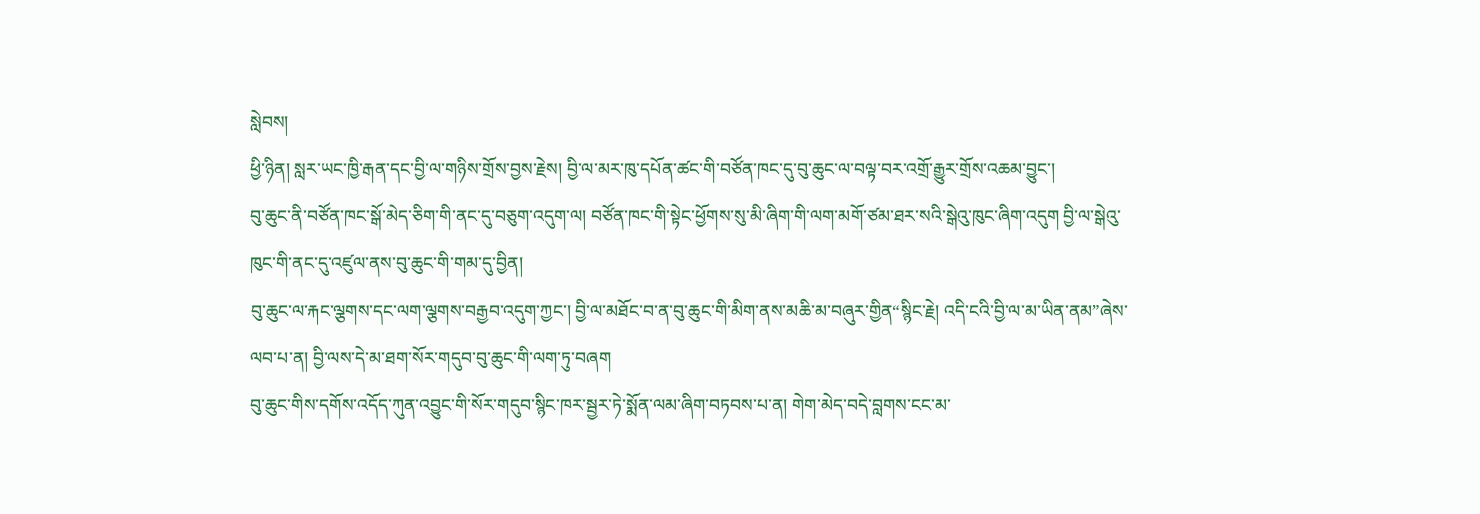སླེབས།
ཕྱི་ཉིན། སླར་ཡང་ཁྱི་རྒན་དང་བྱི་ལ་གཉིས་གྲོས་བྱས་རྗེས། བྱི་ལ་མར་ཁུ་དཔོན་ཚང་གི་བཙོན་ཁང་དུ་བུ་ཆུང་ལ་བལྟ་བར་འགྲོ་རྒྱུར་གྲོས་འཆམ་བྱུང་།
བུ་ཆུང་ནི་བཙོན་ཁང་སྒོ་མེད་ཅིག་གི་ནང་དུ་བཅུག་འདུག་ལ། བཙོན་ཁང་གི་སྟེང་ཕྱོགས་སུ་མི་ཞིག་གི་ལག་མགོ་ཙམ་ཐར་སའི་སྒེའུ་ཁུང་ཞིག་འདུག བྱི་ལ་སྒེའུ་ཁུང་གི་ནང་དུ་འཛུལ་ནས་བུ་ཆུང་གི་གམ་དུ་བྱིན།
བུ་ཆུང་ལ་རྐང་ལྕགས་དང་ལག་ལྕགས་བརྒྱབ་འདུག་ཀྱང་། བྱི་ལ་མཐོང་བ་ན་བུ་ཆུང་གི་མིག་ནས་མཆི་མ་བཞུར་གྱིན“སྙིང་རྗེ། འདི་ངའི་བྱི་ལ་མ་ཡིན་ནམ”ཞེས་ལབ་པ་ན། བྱི་ལས་དེ་མ་ཐག་སོར་གདུབ་བུ་ཆུང་གི་ལག་ཏུ་བཞག
བུ་ཆུང་གིས་དགོས་འདོད་ཀུན་འབྱུང་གི་སོར་གདུབ་སྙིང་ཁར་སྦྱར་ཏེ་སྨོན་ལམ་ཞིག་བཏབས་པ་ན། གེག་མེད་བདེ་བླགས་ངང་མ་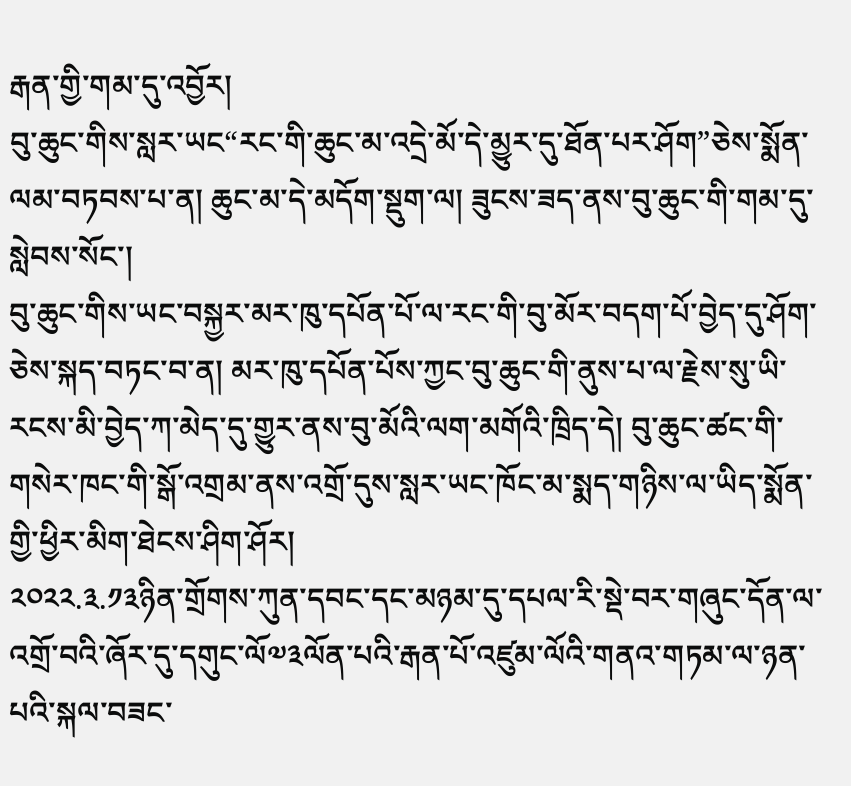རྒན་གྱི་གམ་དུ་འབྱོར།
བུ་ཆུང་གིས་སླར་ཡང“རང་གི་ཆུང་མ་འདྲེ་མོ་དེ་མྱུར་དུ་ཐོན་པར་ཤོག”ཅེས་སྨོན་ལམ་བཏབས་པ་ན། ཆུང་མ་དེ་མདོག་སྡུག་ལ། ཟུངས་ཟད་ནས་བུ་ཆུང་གི་གམ་དུ་སླེབས་སོང་།
བུ་ཆུང་གིས་ཡང་བསྐྱར་མར་ཁུ་དཔོན་པོ་ལ་རང་གི་བུ་མོར་བདག་པོ་བྱེད་དུ་ཤོག་ཅེས་སྐད་བཏང་བ་ན། མར་ཁུ་དཔོན་པོས་ཀྱང་བུ་ཆུང་གི་ནུས་པ་ལ་རྗེས་སུ་ཡི་རངས་མི་བྱེད་ཀ་མེད་དུ་གྱུར་ནས་བུ་མོའི་ལག་མགོའི་ཁྲིད་དེ། བུ་ཆུང་ཚང་གི་གསེར་ཁང་གི་སྒོ་འགྲམ་ནས་འགྲོ་དུས་སླར་ཡང་ཁོང་མ་སྨད་གཉིས་ལ་ཡིད་སྨོན་གྱི་ཕྱིར་མིག་ཐེངས་ཤིག་ཤོར།
༢༠༢༢.༣.༡༣ཉིན་གྲོགས་ཀུན་དབང་དང་མཉམ་དུ་དཔལ་རི་སྡེ་བར་གཞུང་དོན་ལ་འགྲོ་བའི་ཞོར་དུ་དགུང་ལོ༧༣ལོན་པའི་རྒན་པོ་འཛུམ་ལོའི་གནའ་གཏམ་ལ་ཉན་པའི་སྐལ་བཟང་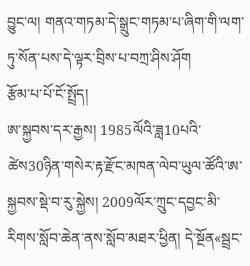བྱུང་ལ། གནའ་གཏམ་དེ་སྒྲུང་གཏམ་པ་ཞིག་གི་ལག་ཏུ་སོན་པས་དེ་ལྟར་བྲིས་པ་བཀྲ་ཤིས་ཤོག
རྩོམ་པ་པོ་ངོ་སྤྲོད།
ཨ་སྐྱབས་དར་རྒྱས། 1985ལོའི་ཟླ10པའི་ཚེས30ཉིན་གསེར་རྟ་རྫོང་མཁན་ལེབ་ཡུལ་ཚོའི་ཨ་སྐྱབས་སྡེ་བ་རུ་སྐྱེས། 2009ལོར་ཀྲུང་དབྱང་མི་རིགས་སློབ་ཆེན་ནས་སློབ་མཐར་ཕྱིན། དེ་སྔོན«སྦྲང་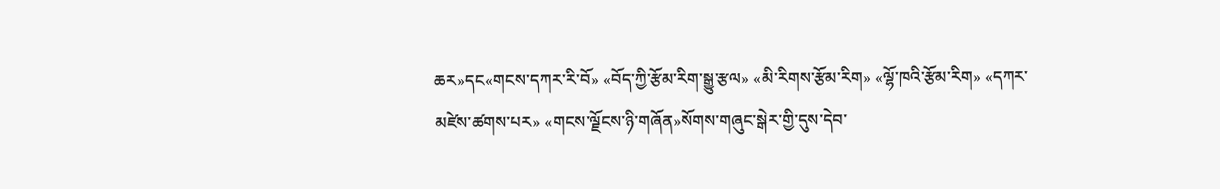ཆར»དང«གངས་དཀར་རི་བོ» «བོད་ཀྱི་རྩོམ་རིག་སྒྱུ་རྩལ» «མི་རིགས་རྩོམ་རིག» «ལྷོ་ཁའི་རྩོམ་རིག» «དཀར་མཛེས་ཚགས་པར» «གངས་ལྗོངས་ཉི་གཞོན»སོགས་གཞུང་སྒེར་གྱི་དུས་དེབ་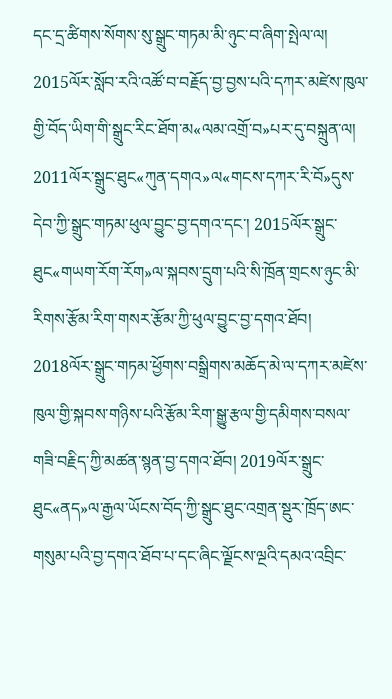དང་དྲ་ཚིགས་སོགས་སུ་སྒྲུང་གཏམ་མི་ཉུང་བ་ཞིག་སྤེལ་ལ། 2015ལོར་སློབ་རའི་འཚོ་བ་བརྗོད་བྱ་བྱས་པའི་དཀར་མཛེས་ཁུལ་གྱི་བོད་ཡིག་གི་སྒྲུང་རིང་ཐོག་མ«ལམ་འགྲོ་བ»པར་དུ་བསྐྲུན་ལ། 2011ལོར་སྒྲུང་ཐུང«ཀུན་དགའ»ལ«གངས་དཀར་རི་བོ»དུས་དེབ་ཀྱི་སྒྲུང་གཏམ་ཕུལ་བྱུང་བྱ་དགའ་དང་། 2015ལོར་སྒྲུང་ཐུང«གཡག་རོག་རོག»ལ་སྐབས་དྲུག་པའི་སི་ཁྲོན་གྲངས་ཉུང་མི་རིགས་རྩོམ་རིག་གསར་རྩོམ་ཀྱི་ཕུལ་བྱུང་བྱ་དགའ་ཐོབ། 2018ལོར་སྒྲུང་གཏམ་ཕྱོགས་བསྒྲིགས་མཆོད་མེ་ལ་དཀར་མཛེས་ཁུལ་གྱི་སྐབས་གཉིས་པའི་རྩོམ་རིག་སྒྱུ་རྩལ་གྱི་དམིགས་བསལ་གཟི་བརྗིད་ཀྱི་མཚན་སྙན་བྱ་དགའ་ཐོབ། 2019ལོར་སྒྲུང་ཐུང«ནད»ལ་རྒྱལ་ཡོངས་བོད་ཀྱི་སྒྲུང་ཐུང་འགྲན་སྡུར་ཁྲོད་ཨང་གསུམ་པའི་བྱ་དགའ་ཐོབ་པ་དང་ཞིང་ལྗོངས་ལྔའི་དམའ་འབྲིང་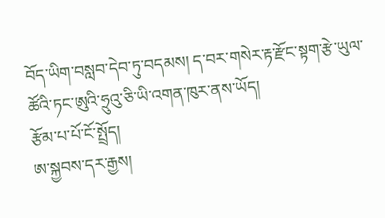བོད་ཡིག་བསླབ་དེབ་ཏུ་བདམས། ད་བར་གསེར་རྟ་རྫོང་སྟག་རྩེ་ཡུལ་ཚོའི་ཏང་ཨུའི་ཧྲུའུ་ཅི་ཡི་འགན་ཁུར་ནས་ཡོད།
རྩོམ་པ་པོ་ངོ་སྤྲོད།
ཨ་སྐྱབས་དར་རྒྱས།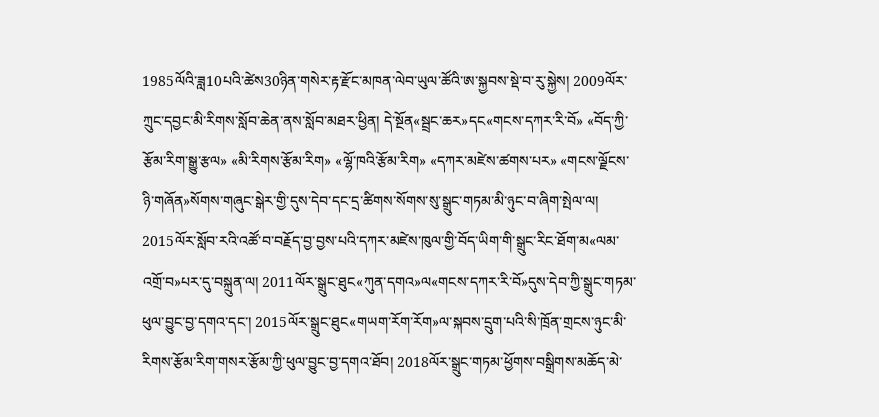1985ལོའི་ཟླ10པའི་ཚེས30ཉིན་གསེར་རྟ་རྫོང་མཁན་ལེབ་ཡུལ་ཚོའི་ཨ་སྐྱབས་སྡེ་བ་རུ་སྐྱེས། 2009ལོར་ཀྲུང་དབྱང་མི་རིགས་སློབ་ཆེན་ནས་སློབ་མཐར་ཕྱིན། དེ་སྔོན«སྦྲང་ཆར»དང«གངས་དཀར་རི་བོ» «བོད་ཀྱི་རྩོམ་རིག་སྒྱུ་རྩལ» «མི་རིགས་རྩོམ་རིག» «ལྷོ་ཁའི་རྩོམ་རིག» «དཀར་མཛེས་ཚགས་པར» «གངས་ལྗོངས་ཉི་གཞོན»སོགས་གཞུང་སྒེར་གྱི་དུས་དེབ་དང་དྲ་ཚིགས་སོགས་སུ་སྒྲུང་གཏམ་མི་ཉུང་བ་ཞིག་སྤེལ་ལ། 2015ལོར་སློབ་རའི་འཚོ་བ་བརྗོད་བྱ་བྱས་པའི་དཀར་མཛེས་ཁུལ་གྱི་བོད་ཡིག་གི་སྒྲུང་རིང་ཐོག་མ«ལམ་འགྲོ་བ»པར་དུ་བསྐྲུན་ལ། 2011ལོར་སྒྲུང་ཐུང«ཀུན་དགའ»ལ«གངས་དཀར་རི་བོ»དུས་དེབ་ཀྱི་སྒྲུང་གཏམ་ཕུལ་བྱུང་བྱ་དགའ་དང་། 2015ལོར་སྒྲུང་ཐུང«གཡག་རོག་རོག»ལ་སྐབས་དྲུག་པའི་སི་ཁྲོན་གྲངས་ཉུང་མི་རིགས་རྩོམ་རིག་གསར་རྩོམ་ཀྱི་ཕུལ་བྱུང་བྱ་དགའ་ཐོབ། 2018ལོར་སྒྲུང་གཏམ་ཕྱོགས་བསྒྲིགས་མཆོད་མེ་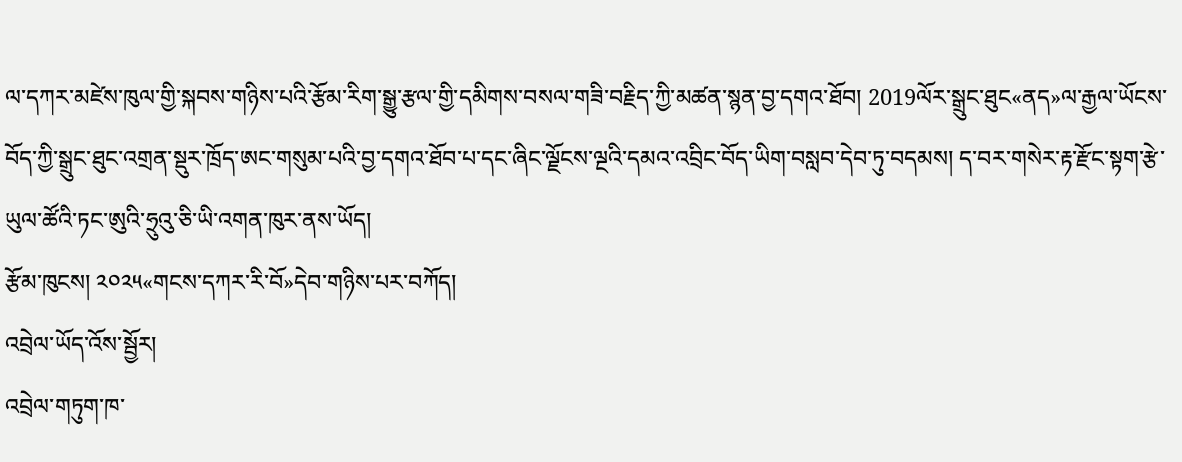ལ་དཀར་མཛེས་ཁུལ་གྱི་སྐབས་གཉིས་པའི་རྩོམ་རིག་སྒྱུ་རྩལ་གྱི་དམིགས་བསལ་གཟི་བརྗིད་ཀྱི་མཚན་སྙན་བྱ་དགའ་ཐོབ། 2019ལོར་སྒྲུང་ཐུང«ནད»ལ་རྒྱལ་ཡོངས་བོད་ཀྱི་སྒྲུང་ཐུང་འགྲན་སྡུར་ཁྲོད་ཨང་གསུམ་པའི་བྱ་དགའ་ཐོབ་པ་དང་ཞིང་ལྗོངས་ལྔའི་དམའ་འབྲིང་བོད་ཡིག་བསླབ་དེབ་ཏུ་བདམས། ད་བར་གསེར་རྟ་རྫོང་སྟག་རྩེ་ཡུལ་ཚོའི་ཏང་ཨུའི་ཧྲུའུ་ཅི་ཡི་འགན་ཁུར་ནས་ཡོད།
རྩོམ་ཁུངས། ༢༠༢༥«གངས་དཀར་རི་བོ»དེབ་གཉིས་པར་བཀོད།
འབྲེལ་ཡོད་འོས་སྦྱོར།
འབྲེལ་གཏུག་ཁ་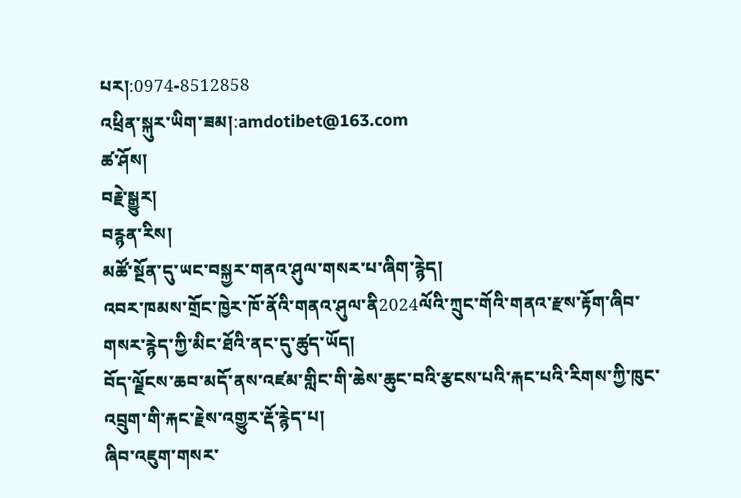པར།:0974-8512858
འཕྲིན་སྐུར་ཡིག་ཟམ།:amdotibet@163.com
ཚ་ཤོས།
བརྗེ་སྒྱུར།
བརྙན་རིས།
མཚོ་སྔོན་དུ་ཡང་བསྐྱར་གནའ་ཤུལ་གསར་པ་ཞིག་རྙེད།
འབར་ཁམས་གྲོང་ཁྱེར་ཁོ་ནོའི་གནའ་ཤུལ་ནི2024ལོའི་ཀྲུང་གོའི་གནའ་རྫས་རྟོག་ཞིབ་གསར་རྙེད་ཀྱི་མིང་ཐོའི་ནང་དུ་ཚུད་ཡོད།
བོད་ལྗོངས་ཆབ་མདོ་ནས་འཛམ་གླིང་གི་ཆེས་ཆུང་བའི་རྩངས་པའི་རྐང་པའི་རིགས་ཀྱི་ཁུང་འབྲུག་གི་རྐང་རྗེས་འགྱུར་རྡོ་རྙེད་པ།
ཞིབ་འཇུག་གསར་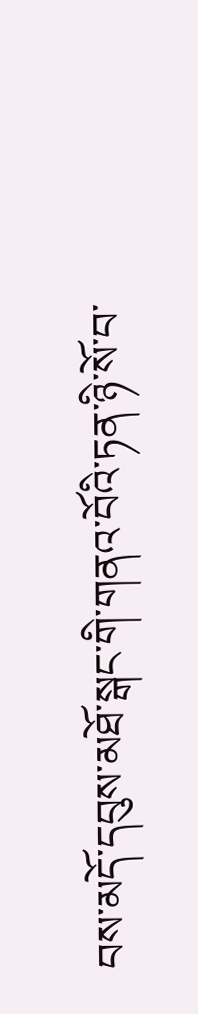བས་མདོ་དབུས་མཐོ་སྒང་གི་གནའ་བོའི་ཏན་ཉི་སོ་བ་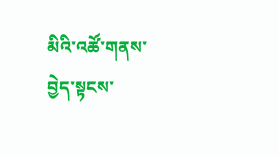མིའི་འཚོ་གནས་བྱེད་སྟངས་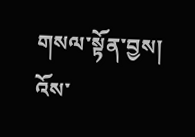གསལ་སྟོན་བྱས།
འོས་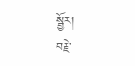སྦྱོར།
བརྗེ་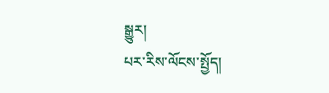སྒྱུར།
པར་རིས་ལོངས་སྤྱོད།